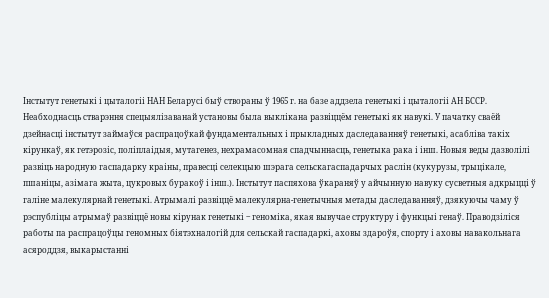Інстытут генетыкі і цыталогіі НАН Беларусі быў створаны ў 1965 г. на базе аддзела генетыкі і цыталогіі АН БССР. Неабходнасць стварэння спецыялізаванай установы была выклікана развіццём генетыкі як навукі. У пачатку сваёй дзейнасці інстытут займаўся распрацоўкай фундаментальных і прыкладных даследаванняў генетыкі, асабліва такіх кірункаў, як гетэрозіс, поліплаідыя, мутагенез, нехрамасомная спадчыннасць, генетыка рака і інш. Новыя веды дазволілі развіць народную гаспадарку краіны, правесці селекцыю шэрага сельскагаспадарчых раслін (кукурузы, трыцікале, пшаніцы, азімага жыта, цукровых буракоў і інш.). Інстытут паспяхова ўкараняў у айчынную навуку сусветныя адкрыцці ў галіне малекулярнай генетыкі. Атрымалі развіццё малекулярна-генетычныя метады даследаванняў, дзякуючы чаму ў рэспубліцы атрымаў развіццё новы кірунак генетыкі ‒ геноміка, якая вывучае структуру і функцыі генаў. Праводзіліся работы па распрацоўцы геномных біятэхналогій для сельскай гаспадаркі, аховы здароўя, спорту і аховы навакольнага асяроддзя, выкарыстанні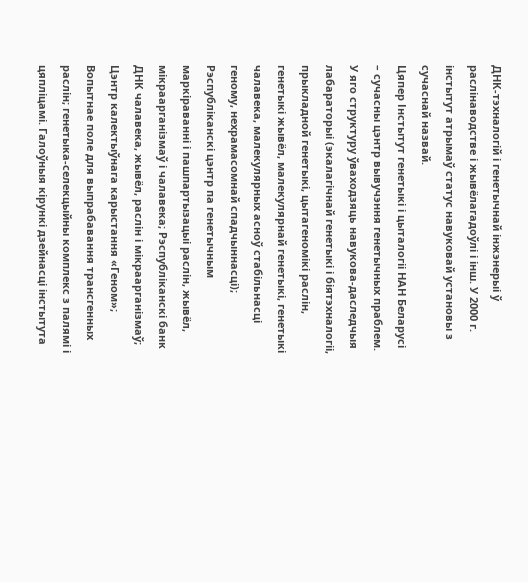ДНК-тэхналогій і генетычнай інжэнерыі ў раслінаводстве і жывёлагадоўлі і інш. У 2000 г. інстытут атрымаў статус навуковай установы з сучаснай назвай.
Цяпер Інстытут генетыкі і цыталогіі НАН Беларусі – сучасны цэнтр вывучэння генетычных праблем. У яго структуру ўваходзяць навукова-даследчыя лабараторыі (экалагічнай генетыкі і біятэхналогіі, прыкладной генетыкі, цытагеномікі раслін, генетыкі жывёл, малекулярнай генетыкі, генетыкі чалавека, малекулярных асноў стабільнасці геному, нехрамасомнай спадчыннасці); Рэспубліканскі цэнтр па генетычным маркіраванні і пашпартызацыі раслін, жывёл, мікраарганізмаў і чалавека; Рэспубліканскі банк ДНК чалавека, жывёл, раслін і мікраарганізмаў; Цэнтр калектыўнага карыстання «Геном»; Вопытнае поле для выпрабавання трансгенных раслін; генетыка-селекцыйны комплекс з палямі і цяпліцамі. Галоўныя кірункі дзейнасці інстытута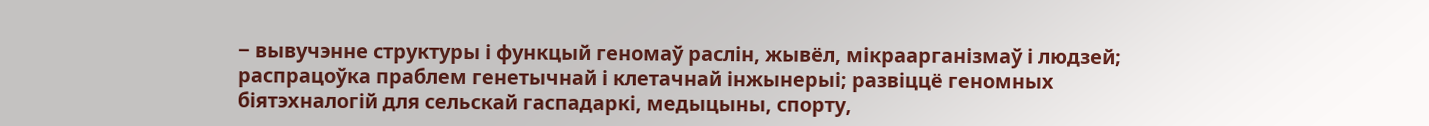‒ вывучэнне структуры і функцый геномаў раслін, жывёл, мікраарганізмаў і людзей; распрацоўка праблем генетычнай і клетачнай інжынерыі; развіццё геномных біятэхналогій для сельскай гаспадаркі, медыцыны, спорту,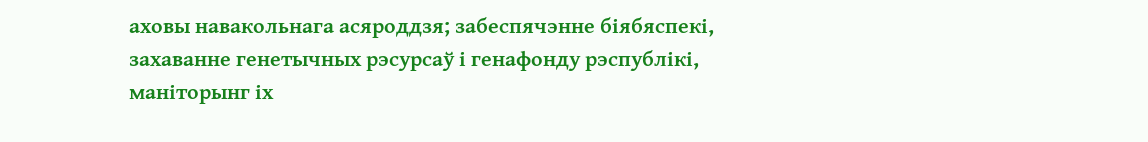аховы навакольнага асяроддзя; забеспячэнне біябяспекі, захаванне генетычных рэсурсаў і генафонду рэспублікі, маніторынг іх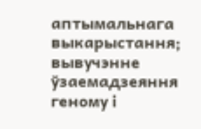аптымальнага выкарыстання; вывучэнне ўзаемадзеяння геному і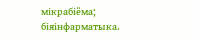мікрабіёма; біяінфарматыка.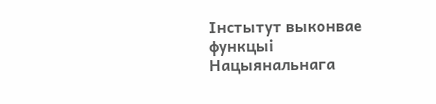Інстытут выконвае функцыі Нацыянальнага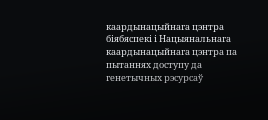каардынацыйнага цэнтра біябяспекі і Нацыянальнага каардынацыйнага цэнтра па пытаннях доступу да генетычных рэсурсаў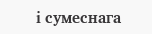і сумеснага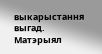выкарыстання выгад.
Матэрыял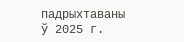падрыхтаваны ў 2025 г.